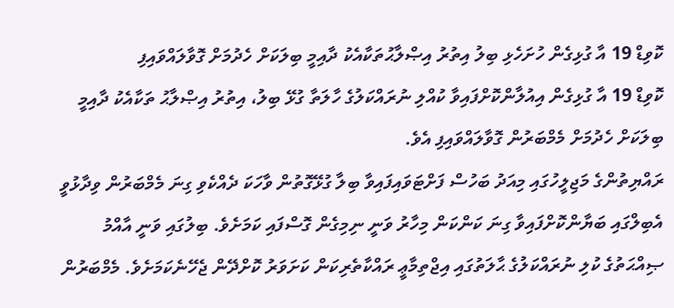ކޮވިޑް 19 އާ ގުޅިގެން ހުށަހެޅި ބިލު އިތުރު އިޞްލާޙުތަކާއެކު ދާއިމީ ބިލަކަށް ހެދުމަށް ގޮވާލައްވައިފި
ކޮވިޑް 19 އާ ގުޅިގެން އިއުލާންކޮށްފައިވާ ކުއްލި ނުރައްކަލުގެ ހާލަތާ ގުޅޭ ބިލު، އިތުރު އިޞްލާޙު ތަކާއެކު ދާއިމީ ބިލަކަށް ހެދުމަށް މެމްބަރުން ގޮވާލައްވައިފި އެވެ.
ރައްޔިތުންގެ މަޖިލީހުގައި މިއަދު ބަހުސް ފަށްޓަވައިފައިވާ ބިލާ ގުޅޭގޮތުން ވާހަކަ ދެއްކެވި ގިނަ މެމްބަރުން ވިދާޅުވީ އެބިލްގައި ބަޔާންކޮށްފައިވާ ގިނަ ކަންކަން މިހާރު ވަނީ ނިމިގެން ގޮސްފައި ކަމަށެވެ. ބިލުގައި ވަނީ އާއްމު ޞިއްޙަތުގެ ކުލި ނުރައްކަލުގެ ޙާލަތުގައި އިޖްތިމާޢީ ރައްކާތެރިކަން ކަށަވަރު ކޮށްދޭން ޖެހޭނެކަމަށެވެ. މެމްބަރުން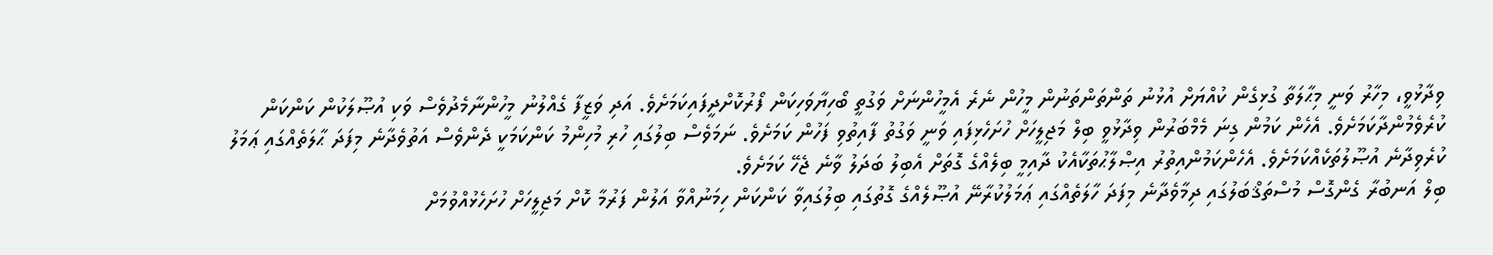ވިދާޅުވީ، މިހާރު ވަނީ މިޙާލަތާ ގުޅިގެން ކުއްޔަށް އުޅުނު ތަންތަންތަނުން މީހުން ނެރެ އެމީހުންނަށް ވަގުތީ ބޯހިޔާވަހިކަން ފޯރުކޮށްދީފައިކަމަށެވެ. އަދި ވަޒީފާ ގެއްލުނު މީހުންނާމެދުވެސް ވަކި އުޞޫލަކުން ކަންކަން ކުރެވެމުންދާކަމަށެވެ. އެހެން ކަމުން ގިނަ މެމްބަރުން ވިދާޅުވީ ބިލް މަޖިލީހަށް ހުށަހެޅިފައި ވަނީ ވަގުތު ފާއިތުވި ފަހުން ކަމަށެވެ. ނަމަވެސް ބިލުގައި ހުރި މުހިންމު ކަންކަމަކީ ދެންވެސް އަތުވެދާނެ މިފަދަ ޙާލަތެއްގައި ޢަމަލު ކުރެވިދާނެ އުޞޫލުތަކެއްކަމަށެވެ. އެހެންކަމުންއިތުރު އިޞްލާޙުތަކާއެކު ދާއިމީ ބިލެއްގެ ގޮތަށް އެބިލު ބަދަލު ވާނެ ޖެހޭ ކަމަށެވެ.
ބިލް އަނބުރާ ގެންގޮސް މުސްތަޤްބަލުގައި ދިމާވެދާނެ މިފަދަ ހާލަތެއްގައި ޢަމަލުކުރާނޭ އުޞޫލެއްގެ ގޮތުގައި ބިލުގައިވާ ކަންކަން ހިމަނުއްވާ އަލުން ފަރުމާ ކޮށް މަޖިލީހަށް ހުށަހެޅުއްވުމަށް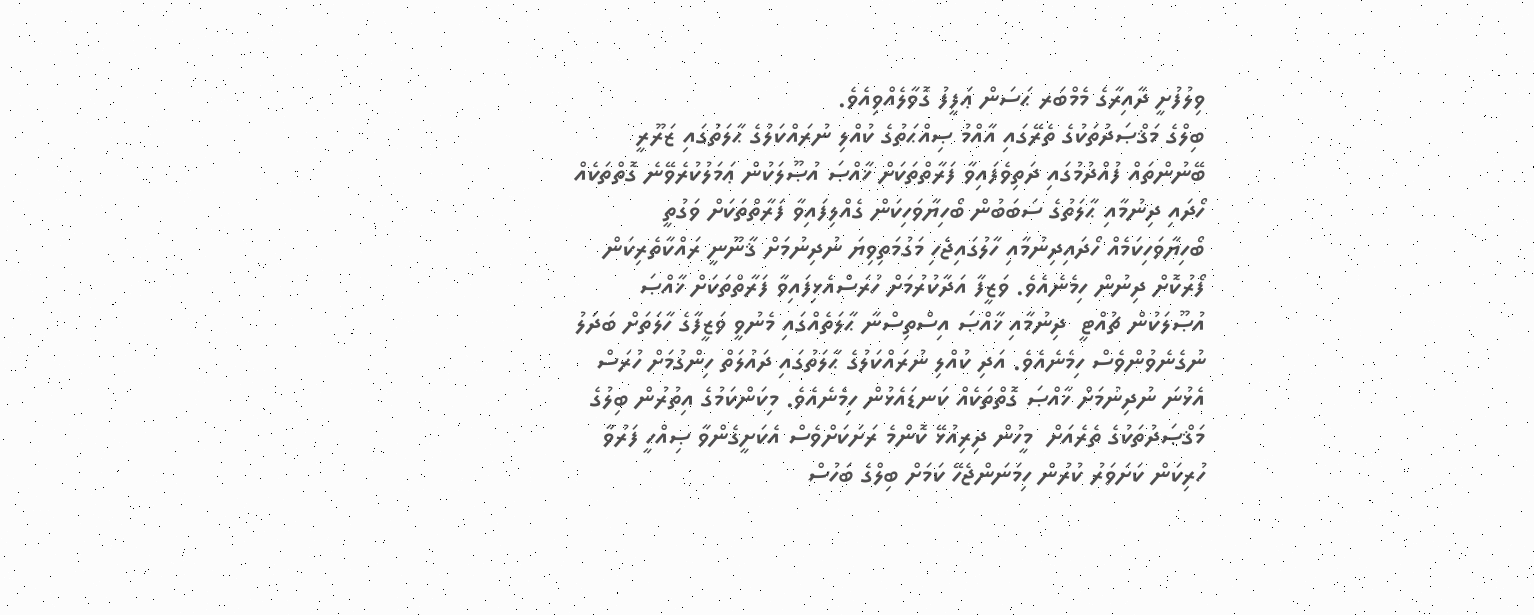ވިލުފުށީ ދާއިރާގެ މެމްބަރ ޙަސަން ޢަފީފު ގޮވާލެއްވިއެވެ.
ބިލްގެ މަޤްޞަދުތަކުގެ ތެރޭގައި އާއްމު ޞިއްޙަތުގެ ކުއްލި ނުރައްކަލުގެ ޙާލަތުގައި ޒަރޫރީ ބޭނުންތައް ފުއްދުމުގައި ދަތިވެފައިވާ ފަރާތްތަކަށް ޚާއްޞަ އުޞޫލަކުން ޢަމަލުކުރެވޭނެ ގޮތްތަކެއް ހޯދައި ދިނުމާއި ޙާލަތުގެ ސަބަބުން ބޯހިޔާވަހިކަން ގެއްލިފައިވާ ފަރާތްތަކަށް ވަގުތީ ބޯހިޔާވަހިކަމެއް ހޯދައިދިނުމާއި ހާލުގައިޖެހި މަގުމަތިވިޔަ ނުދިނުމަށް ޤާނޫނީ ރައްކާތެރިކަން ފޯރުކޮށް ދިނުން ހިމެނެއެވެ. ވަޒީފާ އަދާކުރުމަށް ހުރަސްއެޅިފައިވާ ފަރާތްތަކަށް ޚާއްޞަ އުޞޫލަކުން ޗުއްޓީ  ދިނުމާއި ޚާއްޞަ އިސްތިސްނާ ޙާލަތެއްގައި މެނުވީ ވަޒީފާގެ ހާލަތަށް ބަދަލު ނުގެނެވުންވެސް ހިމެނެއެވެ. އަދި ކުއްލި ނުރައްކަލުގެ ޙާލަތުގައި ދައުލަތް ހިންގުމަށް ހުރަސް އެޅުނަ ނުދިނުމަށް ޚާއްޞަ ގޮތްތަކެއް ކަނޑައެޅުން ހިމެނެއެވެ. މިކަންކަމުގެ އިތުރުން ބިލުގެ މަޤްޞަދުތަކުގެ ތެރެއަށް  މީހުން ދިރިއުޅޭ ކޮންމެ ރަށަކަށްވެސް އެކަށީގެންވާ ޞިއްހީ ފަރުވާ ހުރިކަން ކަށަވަރު ކުރުން ހިމަނަންޖެހޭ ކަމަށް ބިލްގެ ބަހުސް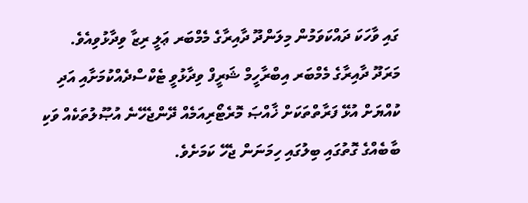ގައި ވާހަކަ ދައްކަވަމުން މިލަންދޫ ދާއިރާގެ މެމްބަރ ޢަލީ ރިޒާ ވިދާޅުވިއެވެ.
މަރަދޫ ދާއިރާގެ މެމްބަރ އިބްރާހީމް ޝަރީފް ވިދާޅުވީ ޓެކްސްދެއްކުމަށާއި އަދި ކުއްޔަށް އުޅޭ ފަރާތްތަކަށް ޚާއްޞަ މޮރެޓޯރިއަމެއް ދޭންޖެހޭނެ އުޞޫލުތަކެއް ވަކި ބާބެއްގެ ގޮތުގައި ބިލުގައި ހިމަނަން ޖެހޭ ކަމަށެވެ.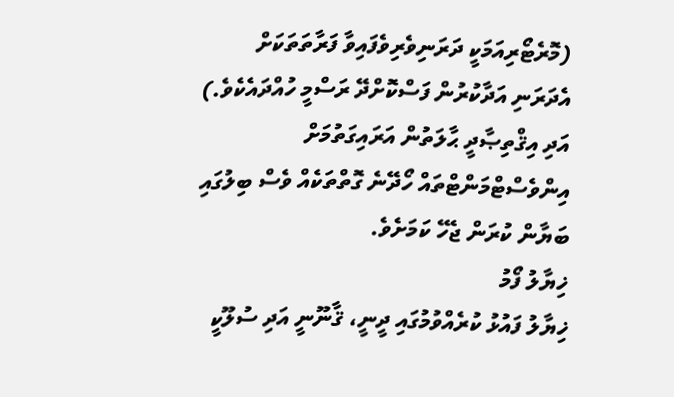(މޮރެޓޯރިއަމަކީ ދަރަނިވެރިވެފައިވާ ފަރާތަތަކަށް އެދަރަނި އަދާކުރުން ފަސްކޮށްދޭ ރަސްމީ ހުއްދައެކެވެ.)  އަދި އިޤްތިޞާދީ ޙާލަތުން އަރައިގަތުމަށް އިންވެސްޓްމަންޓްތައް ހޯދޭނެ ގޮތްތަކެއް ވެސް ބިލުގައި ބަޔާން ކުރަން ޖެހޭ ކަމަށެވެ.
ޚިޔާލު ފޯމު
ޚިޔާލު ފައުޅު ކުރެއްވުމުގައި ދީނީ، ޤާނޫނީ އަދި ސުލޫކީ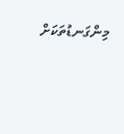މިންގަނޑުތަކަށް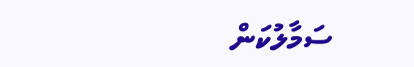ސަމާލުކަން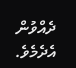ދެއްވުން އެދެމެވެ.